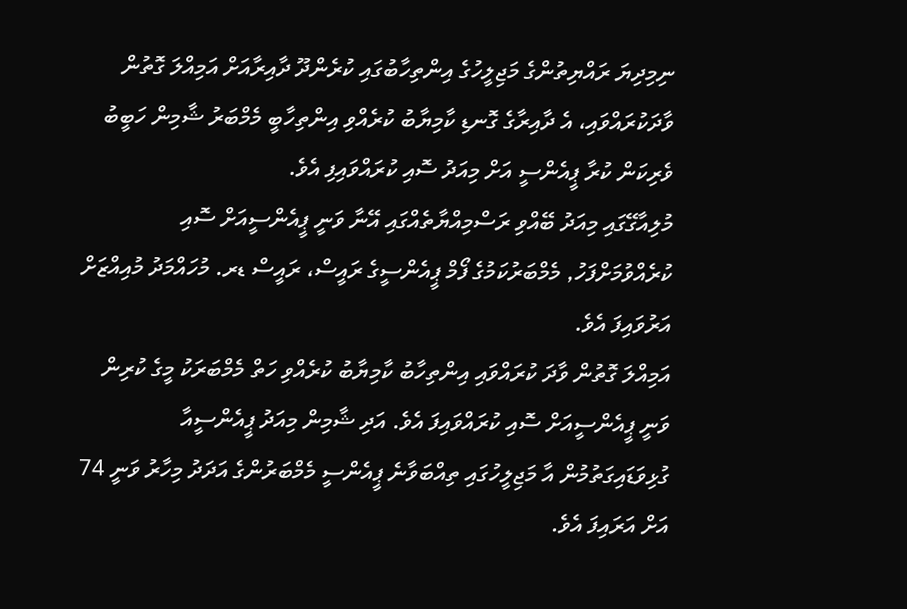ނިމިދިޔަ ރައްޔިތުންގެ މަޖިލީހުގެ އިންތިހާބުގައި ކުރެންދޫ ދާއިރާއަށް އަމިއްލަ ގޮތުން ވާދަކުރައްވައި، އެ ދާއިރާގެ ގޮނޑި ކާމިޔާބު ކުރެއްވި އިންތިހާބީ މެމްބަރު ޝާމިން ހަބީބު ވެރިކަން ކުރާ ޕީއެންސީ އަށް މިއަދު ސޮއި ކުރައްވައިފި އެވެ.
މުލިއާގޭގައި މިއަދު ބޭއްވި ރަސްމިއްޔާތެއްގައި އޭނާ ވަނީ ޕީއެންސީއަށް ސޮއި ކުރެއްވުމަށްފަހު, މެމްބަރުކަމުގެ ފޯމް ޕީއެންސީގެ ރައީސް، ރައީސް ޑރ. މުހައްމަދު މުއިއްޒަށް އަރުވައިފަ އެވެ.
އަމިއްލަ ގޮތުން ވާދަ ކުރައްވައި އިންތިހާބު ކާމިޔާބު ކުރެއްވި ހަތް މެމްބަރަކު މީގެ ކުރިން ވަނީ ޕީއެންސީއަށް ސޮއި ކުރައްވައިފަ އެވެ. އަދި ޝާމިން މިއަދު ޕީއެންސީއާ ގުޅިވަޑައިގަތުމުން އާ މަޖިލީހުގައި ތިއްބަވާނެ ޕީއެންސީ މެމްބަރުންގެ އަދަދު މިހާރު ވަނީ 74 އަށް އަރައިފަ އެވެ.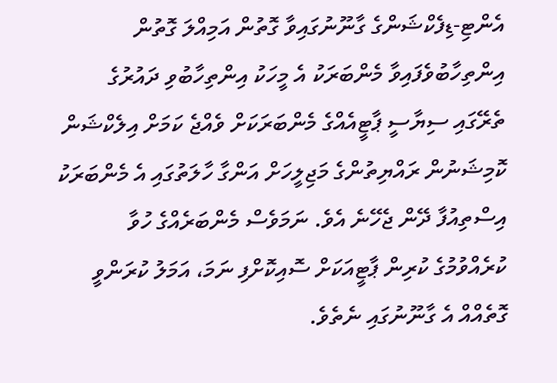އެންޓި-ޑިފެކްޝަންގެ ގާނޫނުގައިވާ ގޮތުން އަމިއްލަ ގޮތުން އިންތިހާބުވެފައިވާ މެންބަރަކު އެ މީހަކު އިންތިހާބުވި ދައުރުގެ ތެރޭގައި ސިޔާސީ ޕާޓީއެއްގެ މެންބަރަކަށް ވެއްޖެ ކަމަށް އިލެކްޝަން ކޮމިޝަނުން ރައްޔިތުންގެ މަޖިލީހަށް އަންގާ ހާލަތުގައި އެ މެންބަރަކު އިސްތިއުފާ ދޭން ޖެހޭނެ އެވެ. ނަމަވެސް މެންބަރެއްގެ ހުވާ ކުރެއްވުމުގެ ކުރިން ޕާޓީއަކަށް ސޮއިކޮށްފި ނަމަ، އަމަލު ކުރަންވީ ގޮތެއްއް އެ ގާނޫނުގައި ނެތެވެ.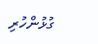ގުޅުންހުރި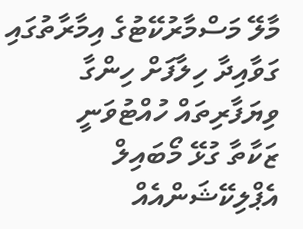މާލޭ މަސްމާރުކޭޓުގެ އިމާރާތުގައި ގަވާއިދާ ހިލާފަށް ހިންގާ ވިޔަފާރިތައް ހުއްޓުވަނީ
ޒަކާތާ ގުޅޭ މޯބައިލް އެޕްލިކޭޝަންއެއް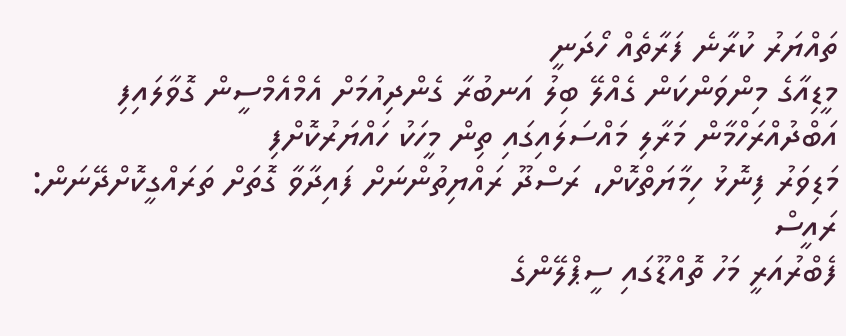ތައްޔަރު ކުރާނެ ފަރާތެއް ހޯދަނީ
މީޑިއާގެ މިންވަންކަން ގެއްލޭ ބިލު އަނބުރާ ގެންދިއުމަށް އެމްއެމްސީން ގޮވާލައިފި
އަބްދުއްރަހްމާން މަރާލި މައްސަލައިގައި ތިން މީހަކު ހައްޔަރުކޮށްފި
މަޑިވަރު ފިނޮޅު ހިމާޔަތްކޮށް، ރަސްދޫ ރައްޔިތުންނަށް ފައިދާވާ ގޮތަށް ތަރައްގީކޮށްދޭނަން: ރައީސް
ފެބްރުއަރީ މަހު ތޮއްޑޫގައި ސީޕްލޭންގެ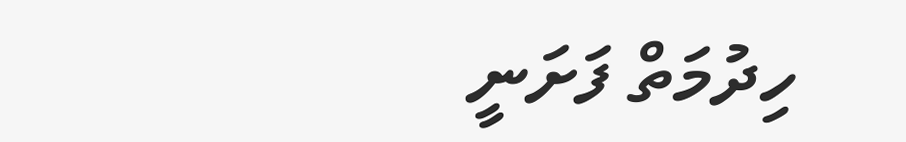ހިދުމަތް ފަށަނީ